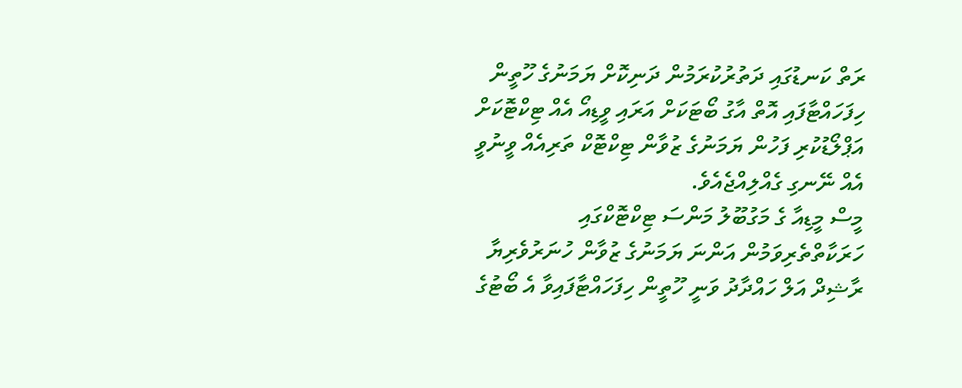ރަތް ކަނޑުގައި ދަތުރުކުރަމުން ދަނިކޮށް ޔަމަނުގެ ހޫތީން ހިފަހައްޓާފައި އޮތް އާގު ބޯޓަކަށް އަރައި ވީޑިއޯ އެއް ޓިކްޓޮކަށް އަޕްލޯޑުކުރި ފަހުން ޔަމަނުގެ ޒުވާން ޓިކްޓޮކް ތަރިއެއް ވީނުވީ އެއް ނޭނގި ގެއްލިއްޖެއެވެ.
މީސް މީޑިއާ ގެ މަގުބޫލު މަންސަ ޓިކްޓޮކްގައި ހަރަކާތްތެރިވަމުން އަންނަ ޔަމަނުގެ ޒުވާން ހުނަރުވެރިޔާ ރާޝިދް އަލް ހައްދާދު ވަނީ ހޫތީން ހިފަހައްޓާފައިވާ އެ ބޯޓުގެ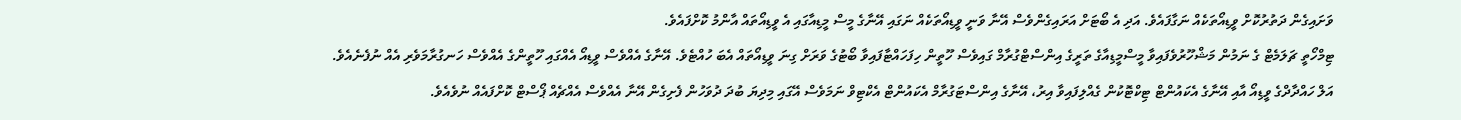ވަށައިގެން ދަތުރުކޮށް ވީޑިއޯތަކެއް ނަގާފައެވެ. އަދި އެ ބޯޓަށް އަރައިގެންވެސް އޭނާ ވަނީ ވީޑިއޯތަކެއް ނަގައި އޭނާގެ މީސް މީޑިއާގައި އެ ވީޑިއޯތައް އާންމު ކޮށްފައެވެ.
ޓިމްހޯތީ ޗަލަމެޓް ގެ ނަމުން މަޝްހޫރުވެފައިވާ މީސްމީޑިއާގެ ތަރީގެ އިންސްޓްގުރާމް ގައިވެސް ހޫތީން ހިފަހައްޓާފައިވާ ބޯޓުގެ ވަރަށް ގިނަ ވީޑިއޯތައް އެބަ ހުއްޓެވެ. އޭނާގެ އެއްވެސް ވީޑިއޯ އެއްގައި ހޫތީންގެ އެއްވެސް ހަނގުރާމަވެރި އެއް ނުފެނެއެވެ.
އަލް ހައްދާދްގެ ވީޑިއޯ އާއި އޭނާގެ އެކައުންޓް ޓިކްޓޮކުން ގެއްލިފައިވާ އިރު، އޭނާގެ އިންސްޓަގުރާމް އެކައުންޓް އެކްޓިވް ނަމަވެސް އޭގައި މިދިޔަ ބުދަ ދުވަހުން ފެށިގެން އޭނާ އެއްވެސް އެއްޗެއް ޕޯސްޓް ކޮށްފައެއް ނުވެއެވެ.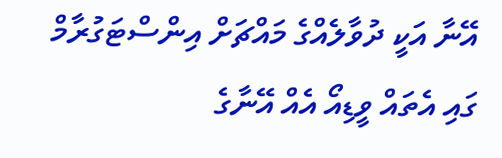އޭނާ އަކީ ދުވާލެއްގެ މައްޗަށް އިންސްޓަގުރާމް ގައި އެތައް ވީޑިއޯ އެއް އޭނާގެ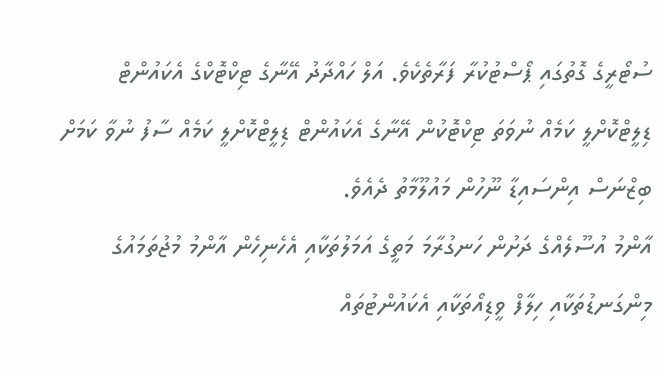ސުޓޯރީގެ ގޮތުގައި ޕޯސްޓުކުރާ ފަރާތެކެވެ. އަލް ހައްދާދު އޭނާގެ ޓިކްޓޮކްގެ އެކައުންޓް ޑިލީޓްކޮށްލީ ކަމެއް ނުވަތަ ޓިކްޓޮކުން އޭނާގެ އެކައުންޓް ޑިލީޓްކޮށްލީ ކަމެއް ސާފު ނުވާ ކަމަށް ބިޒްނަސް އިންސައިޑާ ނޫހުން މައުލޫމާތު ދެއެވެ.
އާންމު އުސޫލެއްގެ ދަށުން ހަނގުރާމަ މަތީގެ އަމަލުތަކާއި އެހެނިހެން އާންމު މުޖުތަމައުގެ މިންގަނޑުތަކާއި ހިލާފް ވީޑިއޯތަކާއި އެކައުންޓުތައް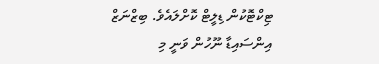ޓިކްޓޮކުން ޑިލީޓް ކޮށްލައެވެ. ބިޒްނަޒް އިންސައިޑާ ނޫހުން ވަނީ މި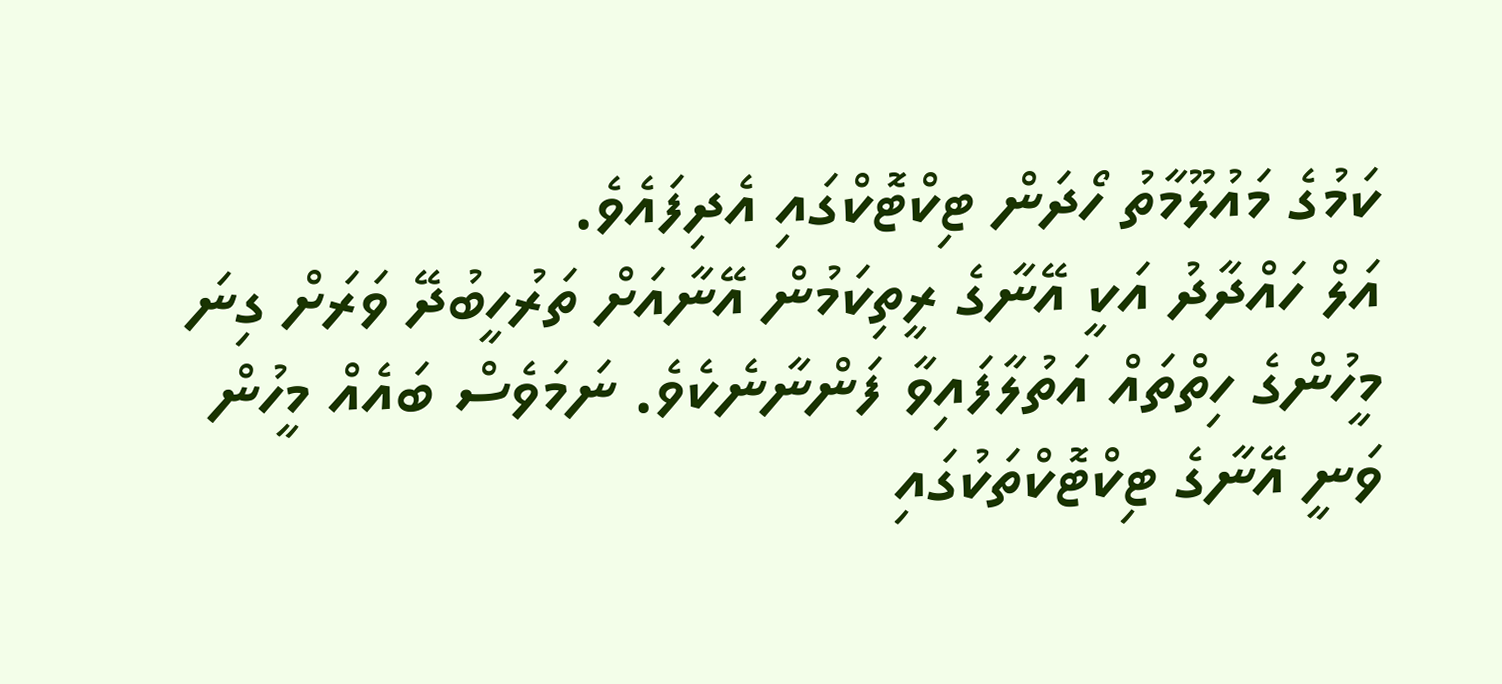ކަމުގެ މައުލޫމާތު ހޯދަން ޓިކްޓޮކްގައި އެދިފައެވެ.
އަލް ހައްދާދު އަކީ އޭނާގެ ރީތިކަމުން އޭނާއަށް ތަރުހީބުދޭ ވަރަށް ގިނަ މީހުންގެ ހިތްތައް އަތުލާފައިވާ ފަންނާނެކެވެ. ނަމަވެސް ބައެއް މީހުން ވަނީ އޭނާގެ ޓިކްޓޮކްތަކުގައި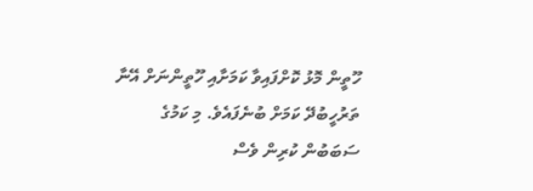ހޫތީން މޮޅު ކޮށްފައިވާ ކަމަށާއި ހޫތީންނަށް އޭނާ ތަރުހީބުދޭ ކަމަށް ބުނެފައެވެ. މި ކަމުގެ ސަބަބުން ކުރިން ވެސް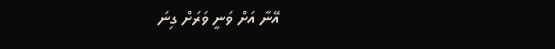އޭނާ އަށް ވަނީ ވަރަށް ގިނަ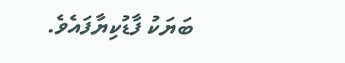ބަޔަކު ފާޑުކިޔާފައެވެ.